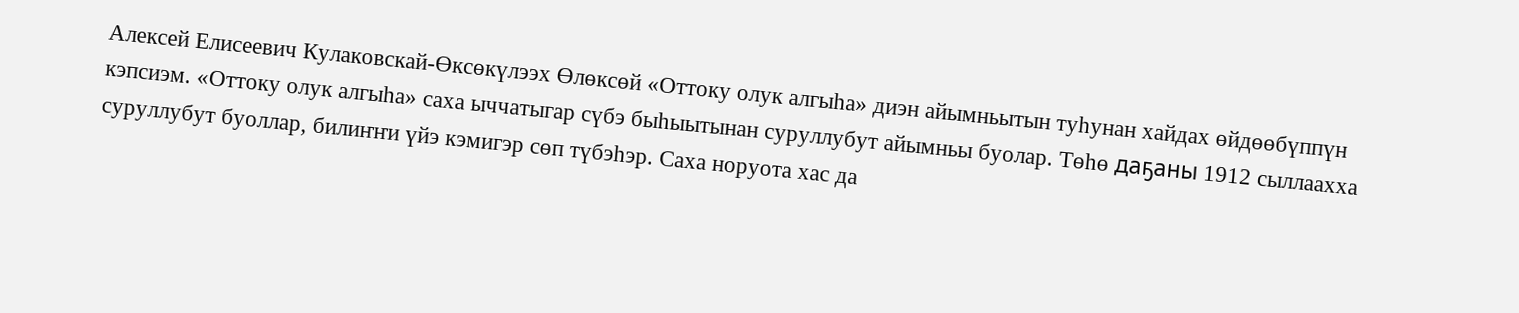Алексей Елисеевич Кулаковскай-Өксөкүлээх Өлөксөй «Оттоку олук алгыһа» диэн айымньытын туһунан хайдах өйдөөбүппүн кэпсиэм. «Оттоку олук алгыһа» саха ыччатыгар сүбэ быһыытынан суруллубут айымньы буолар. Төһө даҕаны 1912 сыллаахха суруллубут буоллар, билиҥҥи үйэ кэмигэр сөп түбэһэр. Саха норуота хас да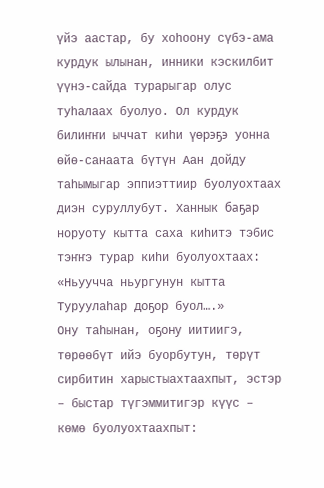үйэ аастар, бу хоһоону сүбэ-ама курдук ылынан, инники кэскилбит үүнэ-сайда турарыгар олус туһалаах буолуо. Ол курдук билиҥҥи ыччат киһи үөрэҕэ уонна өйө-санаата бүтүн Аан дойду таһымыгар эппиэттиир буолуохтаах диэн суруллубут. Ханнык баҕар норуоту кытта саха киһитэ тэбис тэҥҥэ турар киһи буолуохтаах:
«Ньуучча ньургунун кытта
Туруулаһар доҕор буол….»
Ону таһынан, оҕону иитиигэ, төрөөбүт ийэ буорбутун, төрүт сирбитин харыстыахтаахпыт, эстэр – быстар түгэммитигэр күүс – көмө буолуохтаахпыт: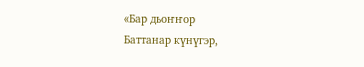«Бар дьоҥҥор
Баттанар күнүгэр,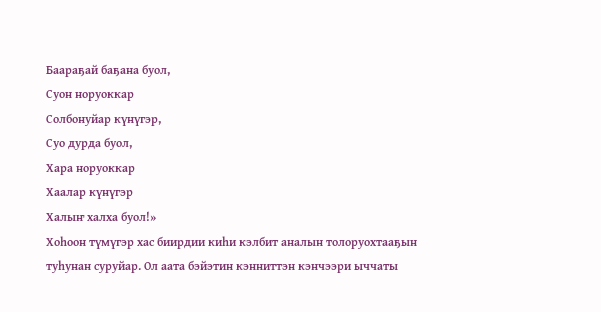Баараҕай баҕана буол,
Суон норуоккар
Солбонуйар күнүгэр,
Суо дурда буол,
Хара норуоккар
Хаалар күнүгэр
Халыҥ халха буол!»
Хоһоон түмүгэр хас биирдии киһи кэлбит аналын толоруохтааҕын туһунан суруйар. Ол аата бэйэтин кэнниттэн кэнчээри ыччаты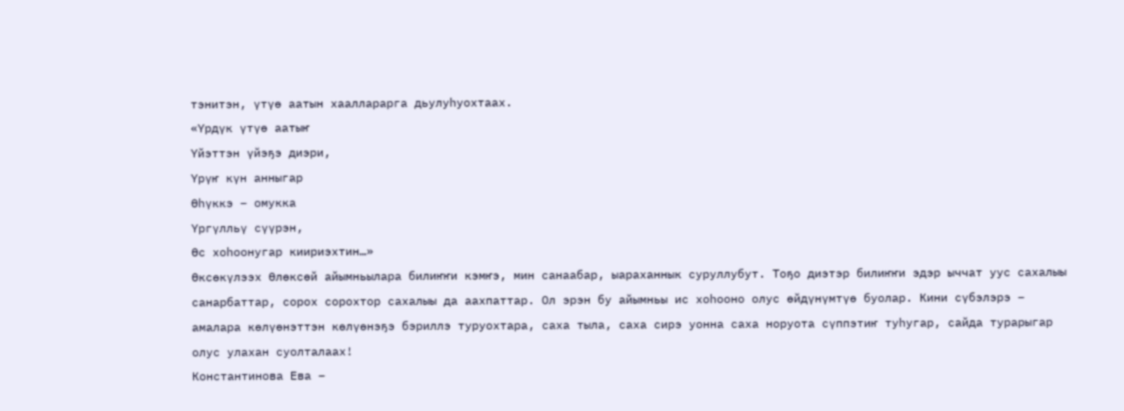тэнитэн, үтүө аатын хаалларарга дьулуһуохтаах.
«Үрдүк үтүө аатыҥ
Үйэттэн үйэҕэ диэри,
Үрүҥ күн анныгар
Өһүккэ – омукка
Үргүлльү сүүрэн,
Өс хоһоонугар киириэхтин…»
Өксөкүлээх Өлөксөй айымньылара билиҥҥи кэмҥэ, мин санаабар, ыараханнык суруллубут. Тоҕо диэтэр билиҥҥи эдэр ыччат уус сахалыы санарбаттар, сорох сорохтор сахалыы да аахпаттар. Ол эрэн бу айымньы ис хоһооно олус өйдүнүмтүө буолар. Кини сүбэлэрэ – амалара көлүөнэттэн көлүөнэҕэ бэриллэ туруохтара, саха тыла, саха сирэ уонна саха норуота сүппэтиҥ туһугар, сайда турарыгар олус улахан суолталаах!
Константинова Ева –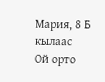Мария, 8 Б кылаас
Ой орто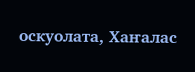оскуолата, Хаҥалас